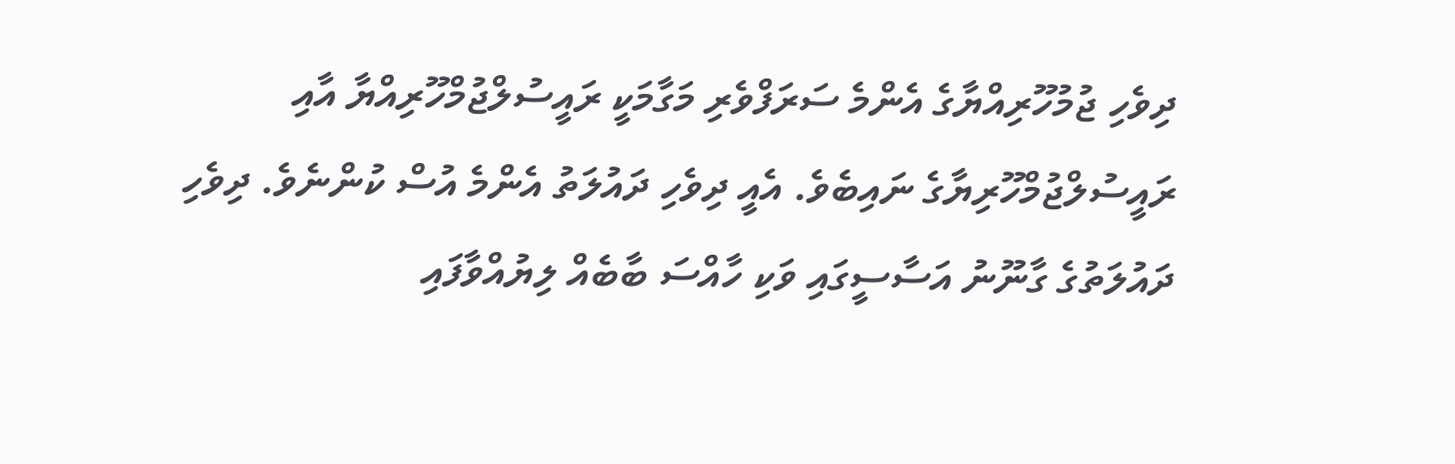ދިވެހި ޖުމުހޫރިއްޔާގެ އެންމެ ސަރަފްވެރި މަގާމަކީ ރައީސުލްޖުމްހޫރިއްޔާ އާއި ރައީސުލްޖުމްހޫރިޔާގެ ނައިބެވެ. އެއީ ދިވެހި ދައުލަތު އެންމެ އުސް ކުންނެވެ. ދިވެހި ދައުލަތުގެ ގާނޫނު އަސާސީގައި ވަކި ހާއްސަ ބާބެއް ލިޔުއްވާފައި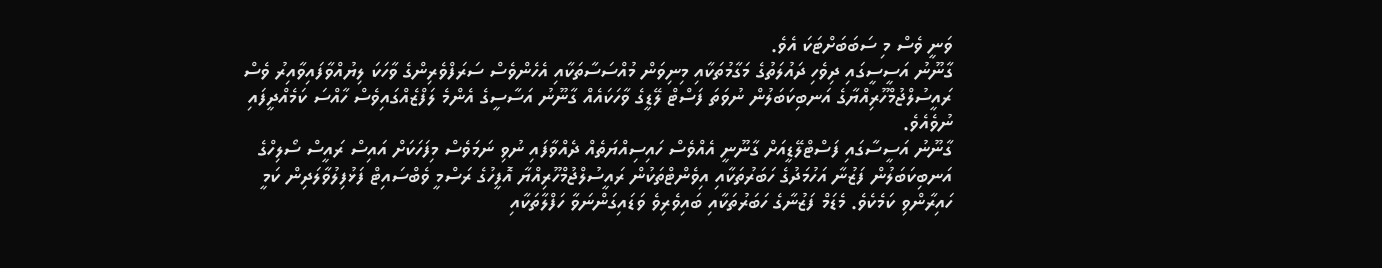ވަނީ ވެސް މި ސަބަބަށްޓަކަ އެވެ.
ގާނޫނު އަސީސީގައި ދިވެހި ދައުލަތުގެ މަގާމުތަކާއި މިނިވަން މުއްސަސާތަކާއި އެހެންވެސް ސަރަފްވެރިންގެ ވާހަކަ ލިޔުއްވާފައިވާއިރު ވެސް ރައީސުލްޖުމްހޫރިއްޔާގެ އަނބިކަބަލުން ނުވަތަ ފަސްޓް ލޭޑީގެ ވާހަކައެއް ގާނޫނު އަސާސީގެ އެންމެ ލަފްޒެއްގައިވެސް ހާއްސަ ކަމެއްދީފައި ނުވެއެވެ.
ގާނޫނު އަސީސާގައި ފަސްޓްލޭޑީއަށް ގާނޫނީ އެއްވެސް ހައިސިއްޔަތެއް ދެއްވާފައި ނުވި ނަމަވެސް މިފަހަކަށް އައިސް ރައީސް ސޯލިހްގެ އަނބިކަބަލުން ފަޒުނާ އަހުމަދުގެ ހަބަރުތަކާއި އިވެންޓްތަކުން ރައީސުލްޖުމްހޫރިއްޔާ އޮފީހުގެ ރަސްމީ ވެބްސައިޓް ފަޅުފިލުވާލަދިން ކަމީ ހައިރާންވި ކަމެކެވެ. މެޑަމް ފަޒުނާގެ ހަބަރުތަކާއި ބައިވެރިވެ ވަޑައިގަންނަވާ ހަފްލާތަކާއި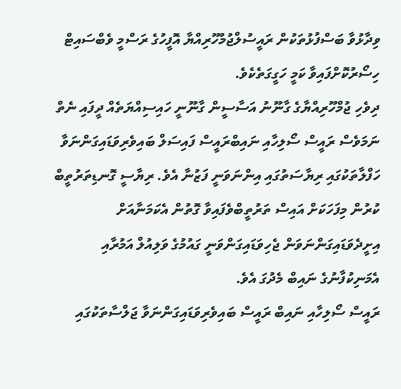ވިދާޅުވާ ބަސްފުޅުތަކުން ރައީސުލްޖުމުހޫރިއްޔާ އޮފީހުގެ ރަސްމީ ވެބްސައިޓް ހިސޯރުކޮށްފައިވާ ކަމީ ހަގީގަތެކެވެ.
ދިވެހި ޖުމްހޫރިއްޔާގެ ގާނޫނު އަސާސީން ގާނޫނީ ހައިސިއްޔަތެއް ދީފައި ނެތް ނަމަވެސް ރައީސް ސޯލިހާއި ނައިބްރައީސް ފައިސަލް ބައިވެރިވަޑައިގަންނަވާ ހަފްލާތަކުގައި ރިޔާސަތުގައި އިންނަވަނީ ފަޒުނާ އެވެ. ރިޔާސީ ގޮނޑިތަރުތީބް ކުރުން މިފަހަކަށް އައިސް ތަރުތީބްވެފައިވާ ގޮތުން އެކަމަނާއަށް އިށީދެވަޑައިގަންނަވަން ޖެހިވަޑައިގަންވަނީ ގައުމުގެ ވަލިއުލް އަމުރާއި އެމަނިކުފާނުގެ ނައިބް މެދުގަ އެވެ.
ރައީސް ސޯލިހާއި ނައިބް ރައީސް ބައިވެރިވަޑައިގަންނަވާ ޖަލްސާތަކުގައި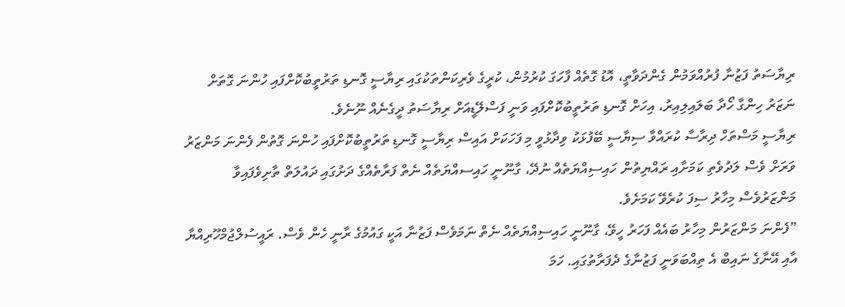ރިޔާސަތު ފަޒުނާ ފުރުއްވަމުން ގެންދަވާތީ، އޮޑު ގޮތެއް ފާހަގަ ކުރުމުން، ކުރީގެ ވެރިކަންތަކުގައި ރިޔާސީ ގޮނޑި ތަރުތީބުކޮށްފައި ހުންނަ ގޮތަށް ނަޒަރު ހިންގާ ހޯދާ ބަލައިލިއިރު، އިހަށް ގޮނޑި ތަރުތީބުކޮށްފައި ވަނީ ފަސްލޭޑީއަށް ރިޔާސަތު ދީގެނެއް ނޫނެވެ.
ރިޔާސީ މަސްތަހް ދިރާސާ ކުރައްވާ ސިޔާސީ ބޭފުޅަކު ވިދާޅުވީ މި ފަހަކަށް އައިސް ރިޔާސީ ގޮނޑި ތަރުތީބުކޮށްފައި ހުންނަ ގޮތުން ފެންނަ މަންޒަރު ވަރަށް ވެސް ލަދުވެތި ކަމަށާއި ރައްޔިތުން ހައިސިއްޔަތެއް ނުދޭ، ގާނޫނީ ހައިސއްޔަތެއް ނެތް ފަރާތެއްގެ ދަށުގައި ދައުލަތް ތާށިވެފައިވާ މަންޒަރުވެސް މިހާރު ސިފަ ކުރެވޭ ކަމަށެވެ.
”ފެންނަ މަންޒަރުން މިހާރު ބައެއް ފަހަރު ހީވޭ، ގާނޫނީ ހައިސިއްޔަތެއް ނެތް ނަމަވެސް ފަޒުނާ އަކީ ގައުމުގެ ރާނީ ހެން ވެސް. ރައީސުލްޖުމްހޫރިއްޔާ އާއި އޭނާގެ ނައިބް އެ ތިއްބަވަނީ ފަޒުނާގެ ދެފަރާތުގައި. ހަމަ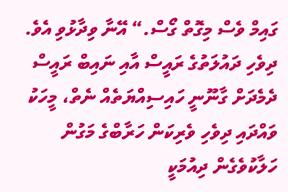ގައިމް ވެސް މިގޮތް ގޯސް.“ އޭނާ ވިދާޅުވި އެވެ.
ދިވެހި ދައުލަތުގެ ރައީސް އާއި ނައިބް ރައީސް ދެމެދަށް ގާނޫނީ ހައިސިއްޔަތެއް ނެތް، މީހަކު ވައްދައި ދިވެހި ވެރިކަން ހަރާބްގެ މަގުން ހަލާކުވެގެން ދިއުމަކީ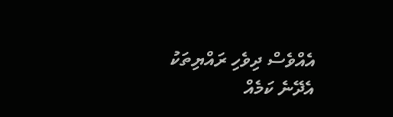އެއްވެސް ދިވެހި ރައްޔިތަކު އެދޭނެ ކަމެއް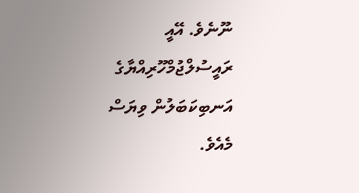ނޫނެވެ. އޭއީ ރައީސުލްޖުމްހޫރިއްޔާގެ އަނބިކަބަލުން ވިޔަސް މެއެވެ.